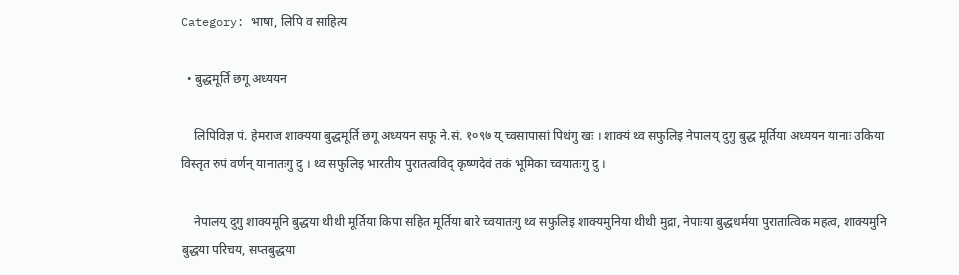Category: भाषा, लिपि व साहित्य

  • बुद्धमूर्ति छगू अध्ययन

    लिपिविज्ञ पं. हेमराज शाक्यया बुद्धमूर्ति छगू अध्ययन सफू ने.सं. १०९७ य् च्वसापासां पिथंगु खः । शाक्यं थ्व सफुलिइ नेपालय् दुगु बुद्ध मूर्तिया अध्ययन यानाः उकिया विस्तृत रुपं वर्णन् यानातःगु दु । थ्व सफुलिइ भारतीय पुरातत्वविद् कृष्णदेवं तकं भूमिका च्वयातःगु दु ।

    नेपालय् दुगु शाक्यमूनि बुद्धया थीथी मूर्तिया किपा सहित मूर्तिया बारे च्वयातःगु थ्व सफुलिइ शाक्यमुनिया थीथी मुद्रा, नेपाःया बुद्धधर्मया पुरातात्विक महत्व, शाक्यमुनि बुद्धया परिचय, सप्तबुद्धया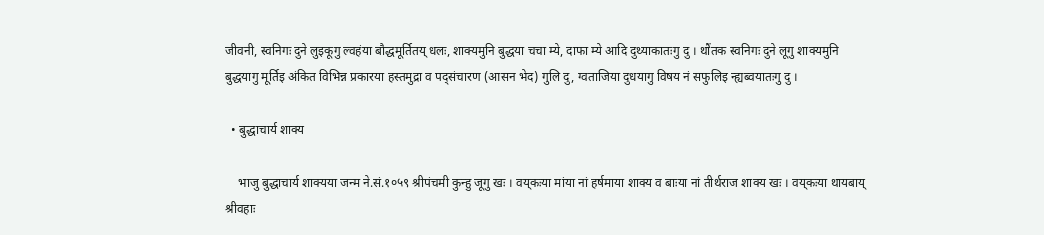जीवनी, स्वनिगः दुने लुइकूगु ल्वहंया बौद्धमूर्तितय् धलः, शाक्यमुनि बुद्धया चचा म्ये, दाफा म्ये आदि दुथ्याकातःगु दु । थौंतक स्वनिगः दुने लूगु शाक्यमुनि बुद्धयागु मूर्तिइ अंकित विभिन्न प्रकारया हस्तमुद्रा व पद्संचारण (आसन भेद) गुलि दु, ग्वताजिया दुधयागु विषय नं सफुलिइ न्ह्यब्वयातःगु दु ।

  • बुद्धाचार्य शाक्य

    भाजु बुद्धाचार्य शाक्यया जन्म ने.सं.१०५९ श्रीपंचमी कुन्हु जूगु खः । वय्‌कःया मांया नां हर्षमाया शाक्य व बाःया नां तीर्थराज शाक्य खः । वय्‌कःया थायबाय् श्रीवहाः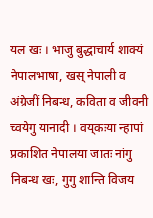यल खः । भाजु बुद्धाचार्य शाक्यं नेपालभाषा, खस् नेपाली व अंग्रेजीं निबन्ध, कविता व जीवनी च्वयेगु यानादी । वय्‌कःया न्हापां प्रकाशित नेपालया जातः नांगु निबन्ध खः, गुगु शान्ति विजय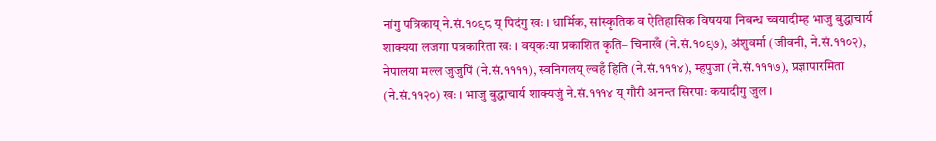नांगु पत्रिकाय् ने.सं.१०९८ य् पिदंगु खः । धार्मिक, सांस्कृतिक व ऐतिहासिक विषयया निबन्ध च्वयादीम्ह भाजु बुद्धाचार्य शाक्यया लजगा पत्रकारिता खः । वय्‌कःया प्रकाशित कृति– चिनाखँ (ने.सं.१०९७), अंशुवर्मा (जीवनी, ने.सं.११०२), नेपालया मल्ल जुजुपिं (ने.सं.११११), स्वनिगलय् ल्वहँ हिति (ने.सं.१११४), म्हपुजा (ने.सं.१११७), प्रज्ञापारमिता (ने.सं.११२०) खः । भाजु बुद्धाचार्य शाक्यजुं ने.सं.१११४ य् गौरी अनन्त सिरपाः कयादीगु जुल ।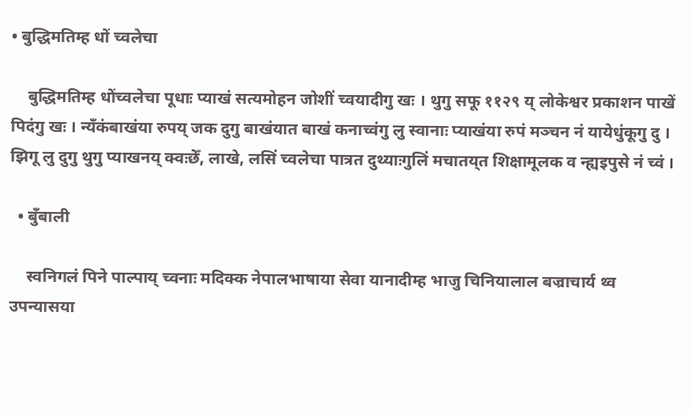• बुद्धिमतिम्ह धों च्वलेचा

    बुद्धिमतिम्ह धोंच्वलेचा पूधाः प्याखं सत्यमोहन जोशीं च्वयादीगु खः । थुगु सफू ११२९ य् लोकेश्वर प्रकाशन पाखें पिदंगु खः । न्यँकंबाखंया रुपय् जक दुगु बाखंयात बाखं कनाच्वंगु लु स्वानाः प्याखंया रुपं मञ्चन नं यायेधुंकूगु दु । झिगू लु दुगु थुगु प्याखनय् क्वःछेँ, लाखे, लसिं च्वलेचा पात्रत दुथ्याःगुलिं मचातय्‌त शिक्षामूलक व न्ह्यइपुसे नं च्वं ।

  • बुँबाली

    स्वनिगलं पिने पाल्पाय् च्वनाः मदिक्क नेपालभाषाया सेवा यानादीम्ह भाजु चिनियालाल बज्राचार्य थ्व उपन्यासया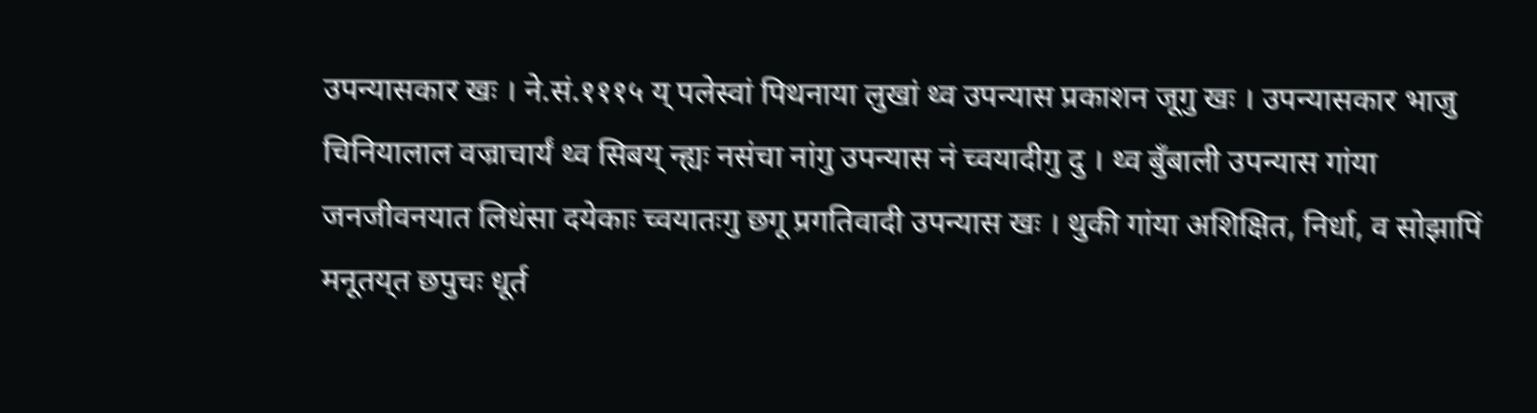उपन्यासकार खः । ने.सं.१११५ य् पलेस्वां पिथनाया लुखां थ्व उपन्यास प्रकाशन जूगु खः । उपन्यासकार भाजु चिनियालाल वज्राचार्यं थ्व सिबय् न्ह्यः नसंचा नांगु उपन्यास नं च्वयादीगु दु । थ्व बुँबाली उपन्यास गांया जनजीवनयात लिधंसा दयेकाः च्वयातःगु छगू प्रगतिवादी उपन्यास खः । थुकी गांया अशिक्षित, निर्धा, व सोझापिं मनूतय्‌त छपुचः धूर्त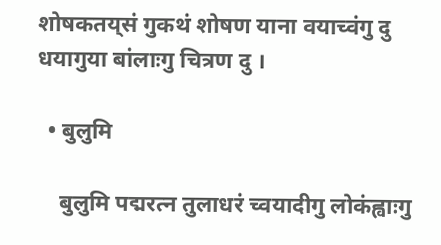शोषकतय्‌सं गुकथं शोषण याना वयाच्वंगु दु धयागुया बांलाःगु चित्रण दु ।

  • बुलुमि

    बुलुमि पद्मरत्न तुलाधरं च्वयादीगु लोकंह्वाःगु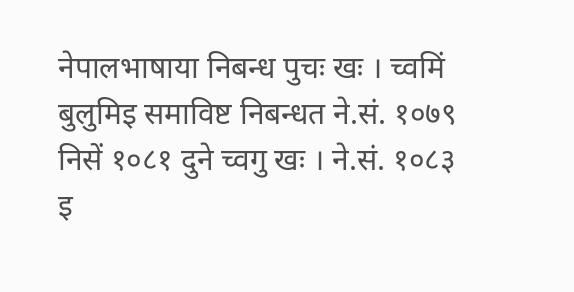नेपालभाषाया निबन्ध पुचः खः । च्वमिं बुलुमिइ समाविष्ट निबन्धत ने.सं. १०७९ निसें १०८१ दुने च्वगु खः । ने.सं. १०८३ इ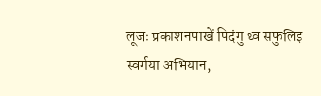लूजः प्रकाशनपाखें पिदंगु थ्व सफुलिइ स्वर्गया अभियान,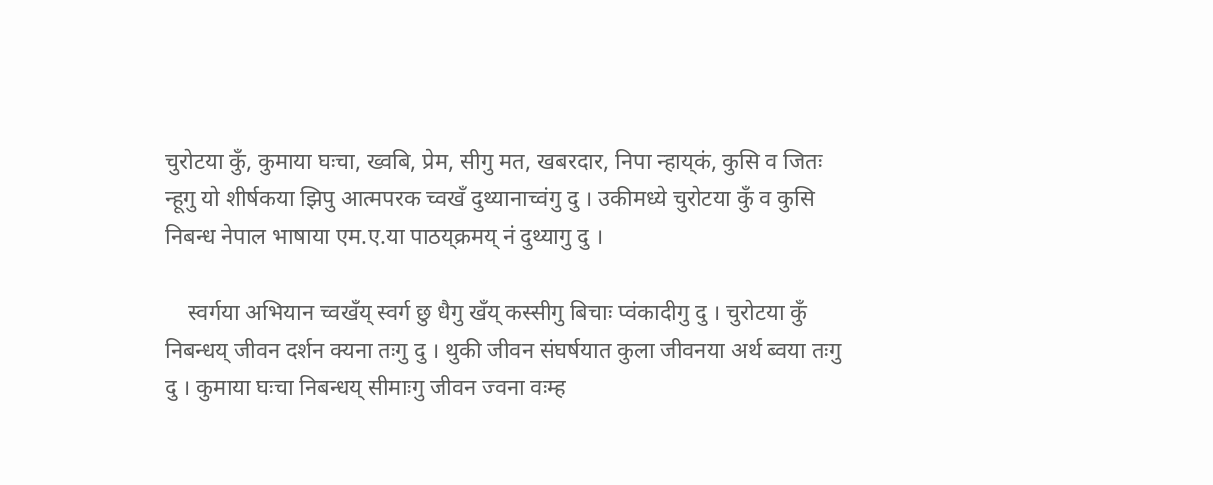चुरोटया कुँ, कुमाया घःचा, ख्वबि, प्रेम, सीगु मत, खबरदार, निपा न्हाय्‌कं, कुसि व जितः न्हूगु यो शीर्षकया झिपु आत्मपरक च्वखँ दुथ्यानाच्वंगु दु । उकीमध्ये चुरोटया कुँ व कुसि निबन्ध नेपाल भाषाया एम.ए.या पाठय्‌क्रमय् नं दुथ्यागु दु ।

    स्वर्गया अभियान च्वखँय् स्वर्ग छु धैगु खँय् कस्सीगु बिचाः प्वंकादीगु दु । चुरोटया कुँ निबन्धय् जीवन दर्शन क्यना तःगु दु । थुकी जीवन संघर्षयात कुला जीवनया अर्थ ब्वया तःगु दु । कुमाया घःचा निबन्धय् सीमाःगु जीवन ज्वना वःम्ह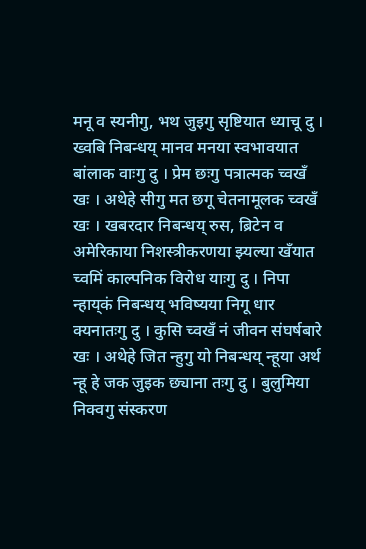मनू व स्यनीगु, भथ जुइगु सृष्टियात ध्याचू दु । ख्वबि निबन्धय् मानव मनया स्वभावयात बांलाक वाःगु दु । प्रेम छःगु पत्रात्मक च्वखँ खः । अथेहे सीगु मत छगू चेतनामूलक च्वखँ खः । खबरदार निबन्धय् रुस, ब्रिटेन व अमेरिकाया निशस्त्रीकरणया झ्यल्या खँयात च्वमिं काल्पनिक विरोध याःगु दु । निपा न्हाय्‌कं निबन्धय् भविष्यया निगू धार क्यनातःगु दु । कुसि च्वखँ नं जीवन संघर्षबारे खः । अथेहे जित न्हुगु यो निबन्धय् न्हूया अर्थ न्हू हे जक जुइक छ्याना तःगु दु । बुलुमिया निक्वगु संस्करण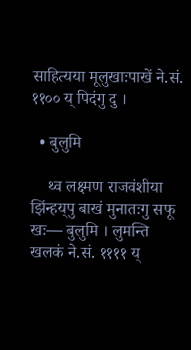साहित्यया मूलुखाःपाखें ने.सं. ११०० य् पिदंगु दु ।

  • बुलुमि

    थ्व लक्ष्मण राजवंशीया झिंन्हय्‌पु बाखं मुनातःगु सफू खः— बुलुमि । लुमन्ति खलकं ने.सं. ११११ य्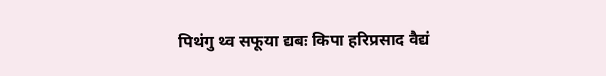पिथंगु थ्व सफूया द्यबः किपा हरिप्रसाद वैद्यं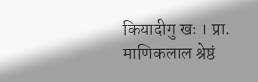कियादीगु खः । प्रा. माणिकलाल श्रेष्ठं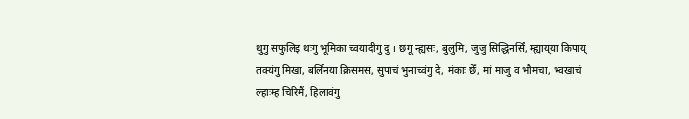थुगु सफुलिइ थःगु भूमिका च्वयादीगु दु । छगू न्ह्यसः, बुलुमि, जुजु सिद्धिनर्सिं, म्ह्याय्‌या किपाय् तक्यंगु मिखा, बर्लिनया क्रिसमस, सुपाचं भुनाच्वंगु दे, मंकाः छेँ, मां माजु व भौमचा, भ्वखाचं ल्हाःम्ह चिरिमैं, हिलावंगु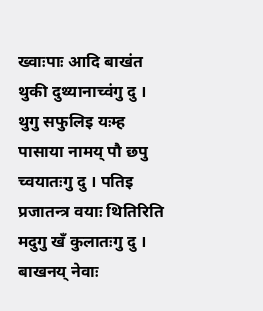ख्वाःपाः आदि बाखंत थुकी दुथ्यानाच्वंगु दु । थुगु सफुलिइ यःम्ह पासाया नामय् पौ छपु च्वयातःगु दु । पतिइ प्रजातन्त्र वयाः थितिरिति मदुगु खँ कुलातःगु दु । बाखनय् नेवाः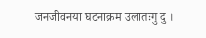जनजीवनया घटनाक्रम उलातःगु दु ।